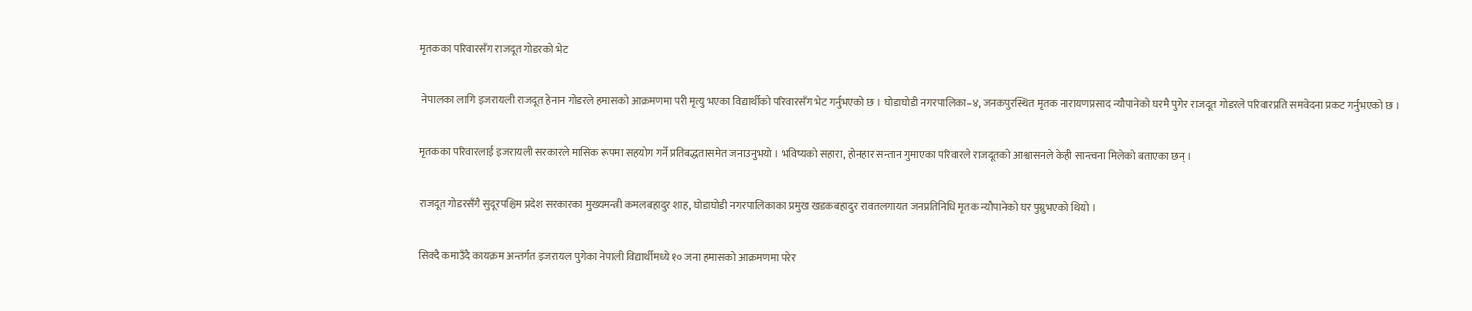मृतकका परिवारसँग राजदूत गोडरको भेट

 नेपालका लागि इजरायली राजदूत हेनान गोडरले हमासको आक्रमणमा परी मृत्यु भएका विद्यार्थीको परिवारसँग भेट गर्नुभएको छ । घोडाघोडी नगरपालिका–४, जनकपुरस्थित मृतक नारायणप्रसाद न्यौपानेको घरमै पुगेर राजदूत गोडरले परिवारप्रति समवेदना प्रकट गर्नुभएको छ ।

मृतकका परिवारलाई इजरायली सरकारले मासिक रूपमा सहयोग गर्ने प्रतिबद्धतासमेत जनाउनुभयो । भविष्यको सहारा, होनहार सन्तान गुमाएका परिवारले राजदूतको आश्वासनले केही सान्त्वना मिलेको बताएका छन् ।

राजदूत गोडरसँगै सुदूरपश्चिम प्रदेश सरकारका मुख्यमन्त्री कमलबहादुर शाह, घोडाघोडी नगरपालिकाका प्रमुख खडकबहादुर रावतलगायत जनप्रतिनिधि मृतक न्यौपानेको घर पुग्नुभएको थियो ।

सिक्दै कमाउँदै कायक्रम अन्तर्गत इजरायल पुगेका नेपाली विद्यार्थीमध्ये १० जना हमासको आक्रमणमा परेर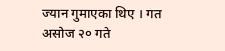ज्यान गुमाएका थिए । गत असोज २० गते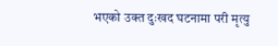भएको उक्त दुःखद घटनामा परी मृत्यु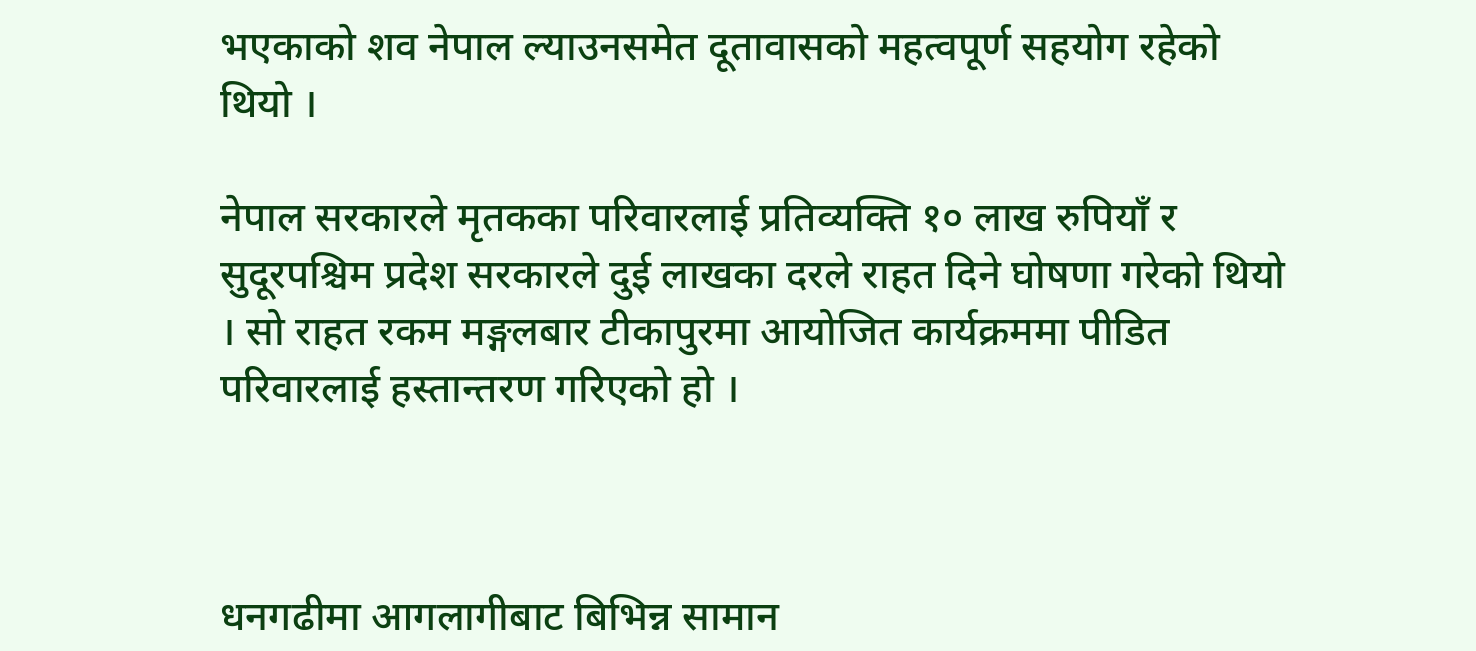भएकाको शव नेपाल ल्याउनसमेत दूतावासको महत्वपूर्ण सहयोग रहेको थियो ।

नेपाल सरकारले मृतकका परिवारलाई प्रतिव्यक्ति १० लाख रुपियाँ र सुदूरपश्चिम प्रदेश सरकारले दुई लाखका दरले राहत दिने घोषणा गरेको थियो । सो राहत रकम मङ्गलबार टीकापुरमा आयोजित कार्यक्रममा पीडित परिवारलाई हस्तान्तरण गरिएको हो ।



धनगढीमा आगलागीबाट बिभिन्न सामान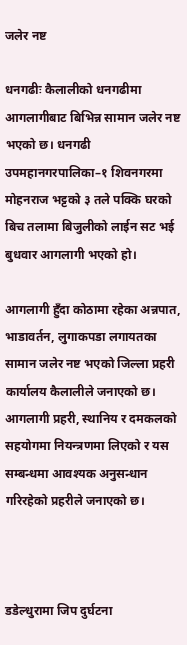जलेर नष्ट

धनगढीः कैलालीको धनगढीमा आगलागीबाट बिभिन्न सामान जलेर नष्ट भएको छ। धनगढी उपमहानगरपालिका–१ शिवनगरमा मोहनराज भट्टको ३ तले पक्कि घरको बिच तलामा बिजुलीको लाईन सट भई बुधवार आगलागी भएको हो।

आगलागी हुँदा कोठामा रहेका अन्नपात, भाडावर्तन, लुगाकपडा लगायतका सामान जलेर नष्ट भएको जिल्ला प्रहरी कार्यालय कैलालीले जनाएको छ। आगलागी प्रहरी, स्थानिय र दमकलको सहयोगमा नियन्त्रणमा लिएको र यस सम्बन्धमा आवश्यक अनुसन्धान गरिरहेको प्रहरीले जनाएको छ।



डडेल्धुरामा जिप दुर्घटना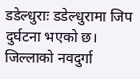डडेल्धुराः डडेल्धुरामा जिप दुर्घटना भएको छ। जिल्लाको नवदुर्गा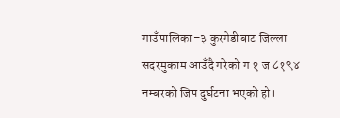गाउँपालिका–३ कुरगेडीबाट जिल्ला सदरमुकाम आउँदै गरेको ग १ ज ८१९४ नम्बरको जिप दुर्घटना भएको हो।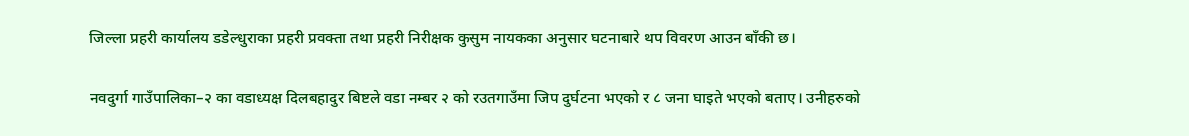जिल्ला प्रहरी कार्यालय डडेल्धुराका प्रहरी प्रवक्ता तथा प्रहरी निरीक्षक कुसुम नायकका अनुसार घटनाबारे थप विवरण आउन बाँकी छ।

नवदुर्गा गाउँपालिका–२ का वडाध्यक्ष दिलबहादुर बिष्टले वडा नम्बर २ को रउतगाउँमा जिप दुर्घटना भएको र ८ जना घाइते भएको बताए। उनीहरुको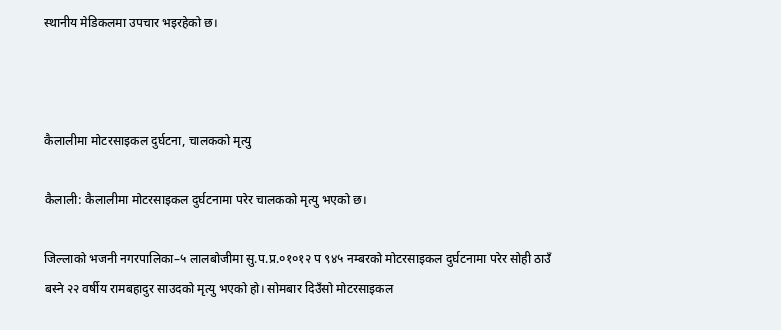स्थानीय मेडिकलमा उपचार भइरहेको छ।



कैलालीमा मोटरसाइकल दुर्घटना, चालकको मृत्यु

कैलाली: कैलालीमा मोटरसाइकल दुर्घटनामा परेर चालकको मृत्यु भएको छ।

जिल्लाको भजनी नगरपालिका–५ लालबोजीमा सु.प.प्र.०१०१२ प ९४५ नम्बरको मोटरसाइकल दुर्घटनामा परेर सोही ठाउँ बस्ने २२ वर्षीय रामबहादुर साउदको मृत्यु भएको हो। सोमबार दिउँसो मोटरसाइकल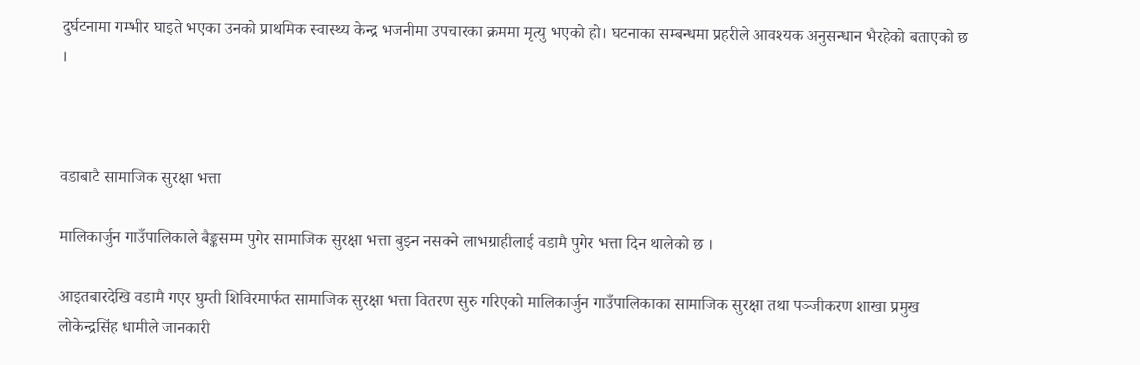दुर्घटनामा गम्भीर घाइते भएका उनको प्राथमिक स्वास्थ्य केन्द्र भजनीमा उपचारका क्रममा मृत्यु भएको हो। घटनाका सम्बन्धमा प्रहरीले आवश्यक अनुसन्धान भैरहेको बताएको छ ।



वडाबाटै सामाजिक सुरक्षा भत्ता

मालिकार्जुन गाउँपालिकाले बैङ्कसम्म पुगेर सामाजिक सुरक्षा भत्ता बुझ्न नसक्ने लाभग्राहीलाई वडामै पुगेर भत्ता दिन थालेको छ ।

आइतबारदेखि वडामै गएर घुम्ती शिविरमार्फत सामाजिक सुरक्षा भत्ता वितरण सुरु गरिएको मालिकार्जुन गाउँपालिकाका सामाजिक सुरक्षा तथा पञ्जीकरण शाखा प्रमुख लोकेन्द्रसिंह धामीले जानकारी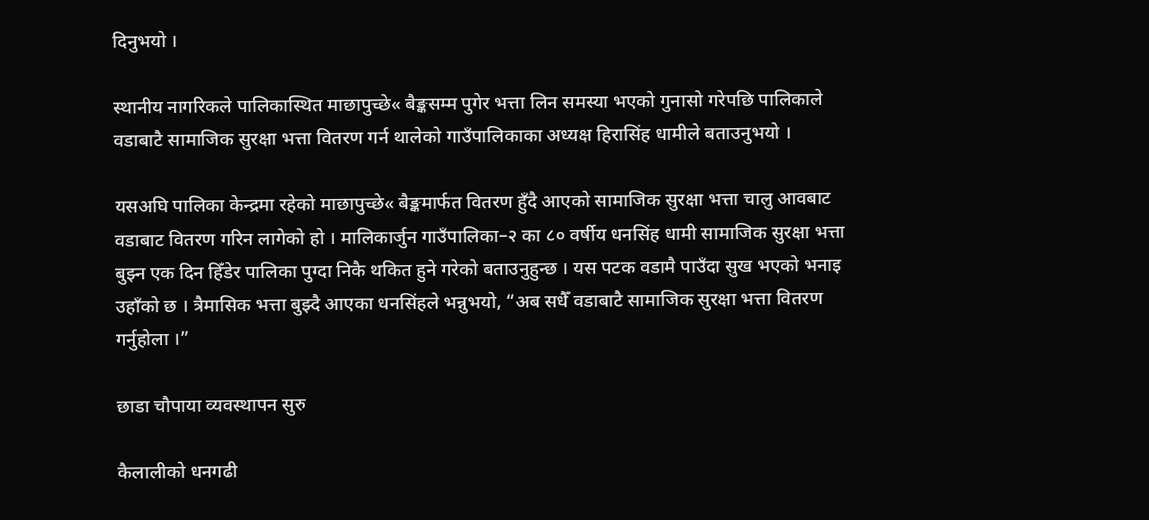दिनुभयो ।

स्थानीय नागरिकले पालिकास्थित माछापुच्छे« बैङ्कसम्म पुगेर भत्ता लिन समस्या भएको गुनासो गरेपछि पालिकाले वडाबाटै सामाजिक सुरक्षा भत्ता वितरण गर्न थालेको गाउँपालिकाका अध्यक्ष हिरासिंह धामीले बताउनुभयो ।

यसअघि पालिका केन्द्रमा रहेको माछापुच्छे« बैङ्कमार्फत वितरण हुँदै आएको सामाजिक सुरक्षा भत्ता चालु आवबाट वडाबाट वितरण गरिन लागेको हो । मालिकार्जुन गाउँपालिका–२ का ८० वर्षीय धनसिंह धामी सामाजिक सुरक्षा भत्ता बुझ्न एक दिन हिँडेर पालिका पुग्दा निकै थकित हुने गरेको बताउनुहुन्छ । यस पटक वडामै पाउँदा सुख भएको भनाइ उहाँको छ । त्रैमासिक भत्ता बुझ्दै आएका धनसिंहले भन्नुभयो, “अब सधैँ वडाबाटै सामाजिक सुरक्षा भत्ता वितरण गर्नुहोला ।”

छाडा चौपाया व्यवस्थापन सुरु

कैलालीको धनगढी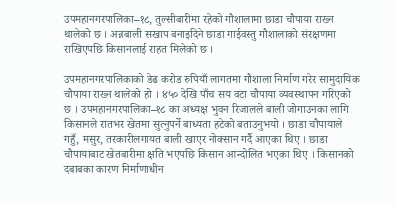उपमहानगरपालिका–१८, तुल्सीबारीमा रहेको गौशालामा छाडा चौपाया राख्न थालेको छ । अन्नबाली सखाप बनाइदिने छाडा गाईवस्तु गौशालाको संरक्षणमा राखिएपछि किसानलाई राहत मिलेको छ ।

उपमहानगरपालिकाको डेढ करोड रुपियाँ लागतमा गौशाला निर्माण गरेर सामुदायिक चौपाया राख्न थालेको हो । ४५० देखि पाँच सय वटा चौपाया व्यवस्थापन गरिएको छ । उपमहानगरपालिका–१८ का अध्यक्ष भुवन रिजालले बाली जोगाउनका लागि किसानले रातभर खेतमा सुत्नुपर्ने बाध्यता हटेको बताउनुभयो । छाडा चौपायाले गहुँ, मसुर, तरकारीलगायत बाली खाएर नोक्सान गर्दै आएका थिए । छाडा चौपायाबाट खेतबारीमा क्षति भएपछि किसान आन्दोलित भएका थिए । किसानको दबाबका कारण निर्माणाधीन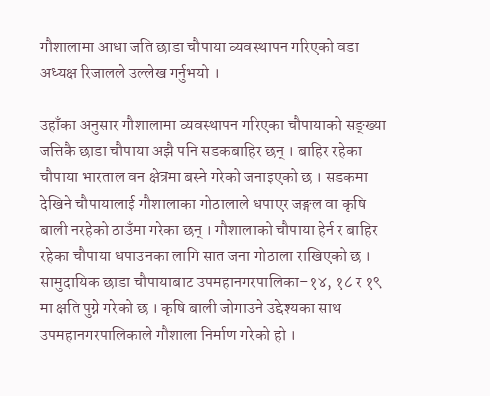गौशालामा आधा जति छाडा चौपाया व्यवस्थापन गरिएको वडा अध्यक्ष रिजालले उल्लेख गर्नुभयो ।

उहाँका अनुसार गौशालामा व्यवस्थापन गरिएका चौपायाको सङ्ख्या जत्तिकै छाडा चौपाया अझै पनि सडकबाहिर छन् । बाहिर रहेका चौपाया भारताल वन क्षेत्रमा बस्ने गरेको जनाइएको छ । सडकमा देखिने चौपायालाई गौशालाका गोठालाले धपाएर जङ्गल वा कृषि बाली नरहेको ठाउँमा गरेका छन् । गौशालाको चौपाया हेर्न र बाहिर रहेका चौपाया धपाउनका लागि सात जना गोठाला राखिएको छ । सामुदायिक छाडा चौपायाबाट उपमहानगरपालिका–१४, १८ र १९ मा क्षति पुग्ने गरेको छ । कृषि बाली जोगाउने उद्देश्यका साथ उपमहानगरपालिकाले गौशाला निर्माण गरेको हो ।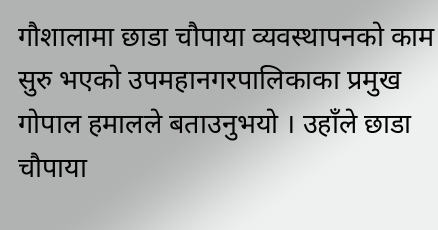गौशालामा छाडा चौपाया व्यवस्थापनको काम सुरु भएको उपमहानगरपालिकाका प्रमुख गोपाल हमालले बताउनुभयो । उहाँले छाडा चौपाया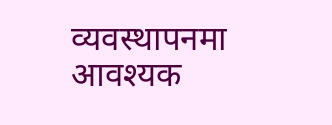व्यवस्थापनमा आवश्यक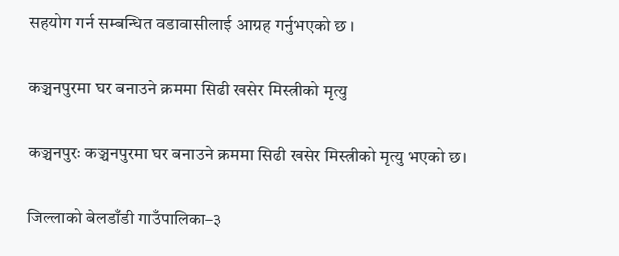सहयोग गर्न सम्बन्धित वडावासीलाई आग्रह गर्नुभएको छ ।

कञ्चनपुरमा घर बनाउने क्रममा सिढी खसेर मिस्त्रीको मृत्यु

कञ्चनपुरः कञ्चनपुरमा घर बनाउने क्रममा सिढी खसेर मिस्त्रीको मृत्यु भएको छ।

जिल्लाको बेलडाँडी गाउँपालिका–३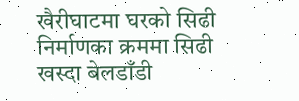खैरीघाटमा घरको सिढी निर्माणका क्रममा सिढी खस्दा बेलडाँडी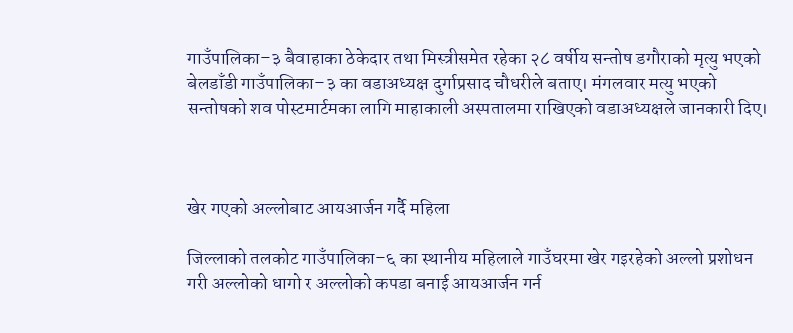गाउँपालिका–३ बैवाहाका ठेकेदार तथा मिस्त्रीसमेत रहेका २८ वर्षीय सन्तोष डगौराको मृत्यु भएको बेलडाँडी गाउँपालिका–३ का वडाअध्यक्ष दुर्गाप्रसाद चौधरीले बताए। मंगलवार मत्यु भएको सन्तोषको शव पोस्टमार्टमका लागि माहाकाली अस्पतालमा राखिएको वडाअध्यक्षले जानकारी दिए।



खेर गएको अल्लोबाट आयआर्जन गर्दै महिला

जिल्लाको तलकोट गाउँपालिका–६ का स्थानीय महिलाले गाउँघरमा खेर गइरहेको अल्लो प्रशोधन गरी अल्लोको धागो र अल्लोको कपडा बनाई आयआर्जन गर्न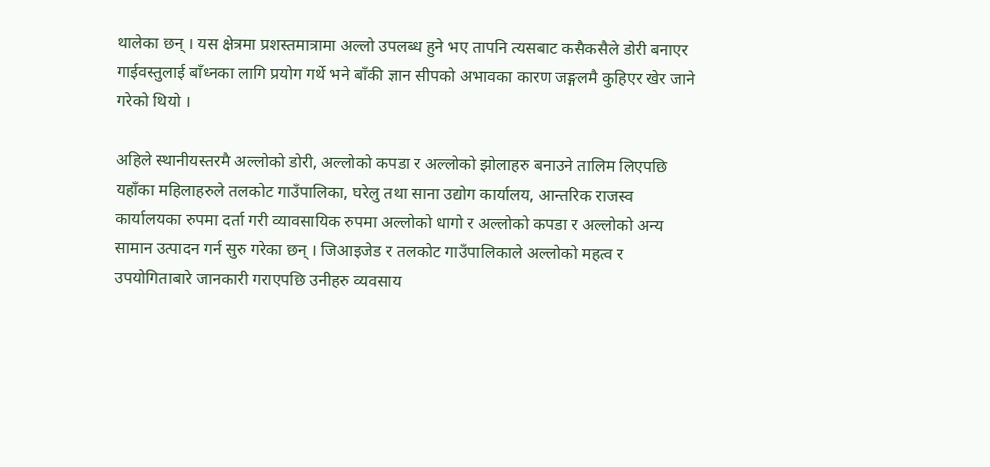थालेका छन् । यस क्षेत्रमा प्रशस्तमात्रामा अल्लो उपलब्ध हुने भए तापनि त्यसबाट कसैकसैले डोरी बनाएर गाईवस्तुलाई बाँध्नका लागि प्रयोग गर्थे भने बाँकी ज्ञान सीपको अभावका कारण जङ्गलमै कुहिएर खेर जाने गरेको थियो ।

अहिले स्थानीयस्तरमै अल्लोको डोरी, अल्लोको कपडा र अल्लोको झोलाहरु बनाउने तालिम लिएपछि यहाँका महिलाहरुले तलकोट गाउँपालिका, घरेलु तथा साना उद्योग कार्यालय, आन्तरिक राजस्व कार्यालयका रुपमा दर्ता गरी व्यावसायिक रुपमा अल्लोको धागो र अल्लोको कपडा र अल्लोको अन्य सामान उत्पादन गर्न सुरु गरेका छन् । जिआइजेड र तलकोट गाउँपालिकाले अल्लोको महत्व र उपयोगिताबारे जानकारी गराएपछि उनीहरु व्यवसाय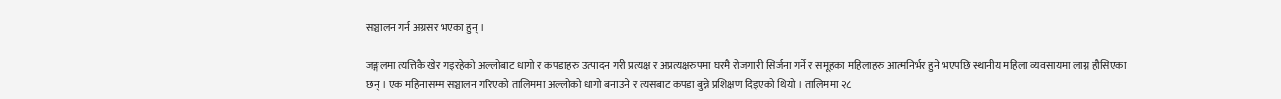सञ्चालन गर्न अग्रसर भएका हुन् ।

जङ्गलमा त्यत्तिकै खेर गइरहेको अल्लोबाट धागो र कपडाहरु उत्पादन गरी प्रत्यक्ष र अप्रत्यक्षरुपमा घरमै रोजगारी सिर्जना गर्ने र समूहका महिलाहरु आत्मनिर्भर हुने भएपछि स्थानीय महिला व्यवसायमा लाग्न हौसिएका छन् । एक महिनासम्म सञ्चालन गरिएको तालिममा अल्लोको धागो बनाउने र त्यसबाट कपडा बुन्ने प्रशिक्षण दिइएको थियो । तालिममा २८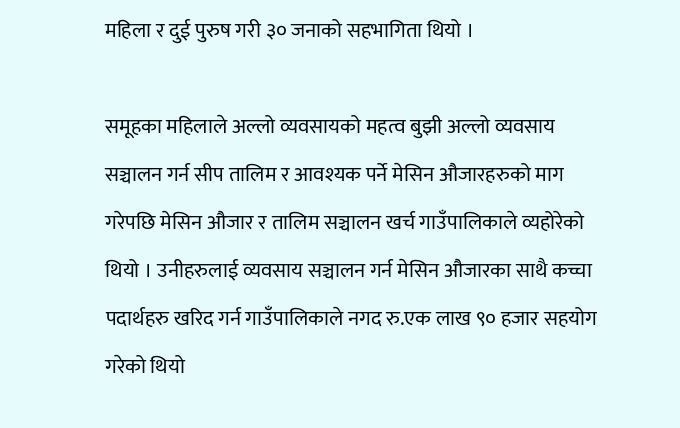महिला र दुई पुरुष गरी ३० जनाको सहभागिता थियो ।

समूहका महिलाले अल्लो व्यवसायको महत्व बुझी अल्लो व्यवसाय सञ्चालन गर्न सीप तालिम र आवश्यक पर्ने मेसिन औजारहरुको माग गरेपछि मेसिन औजार र तालिम सञ्चालन खर्च गाउँपालिकाले व्यहोरेको थियो । उनीहरुलाई व्यवसाय सञ्चालन गर्न मेसिन औजारका साथै कच्चा पदार्थहरु खरिद गर्न गाउँपालिकाले नगद रु.एक लाख ९० हजार सहयोग गरेको थियो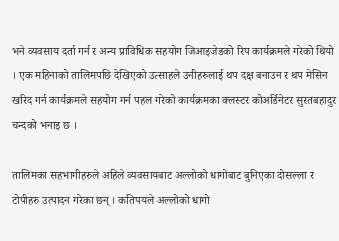भने व्यवसाय दर्ता गर्न र अन्य प्राविधिक सहयोग जिआइजेडको रिप कार्यक्रमले गरेको थियो । एक महिनाको तालिमपछि देखिएको उत्साहले उनीहरुलाई थप दक्ष बनाउन र थप मेसिन खरिद गर्न कार्यक्रमले सहयोग गर्न पहल गरेको कार्यक्रमका क्लस्टर कोअर्डिनेटर सुरतबहादुर चन्दको भनाइ छ ।

तालिमका सहभागीहरुले अहिले व्यवसायबाट अल्लोको धागोबाट बुनिएका दोसल्ला र टोपीहरु उत्पादन गरेका छन् । कतिपयले अल्लोको धागो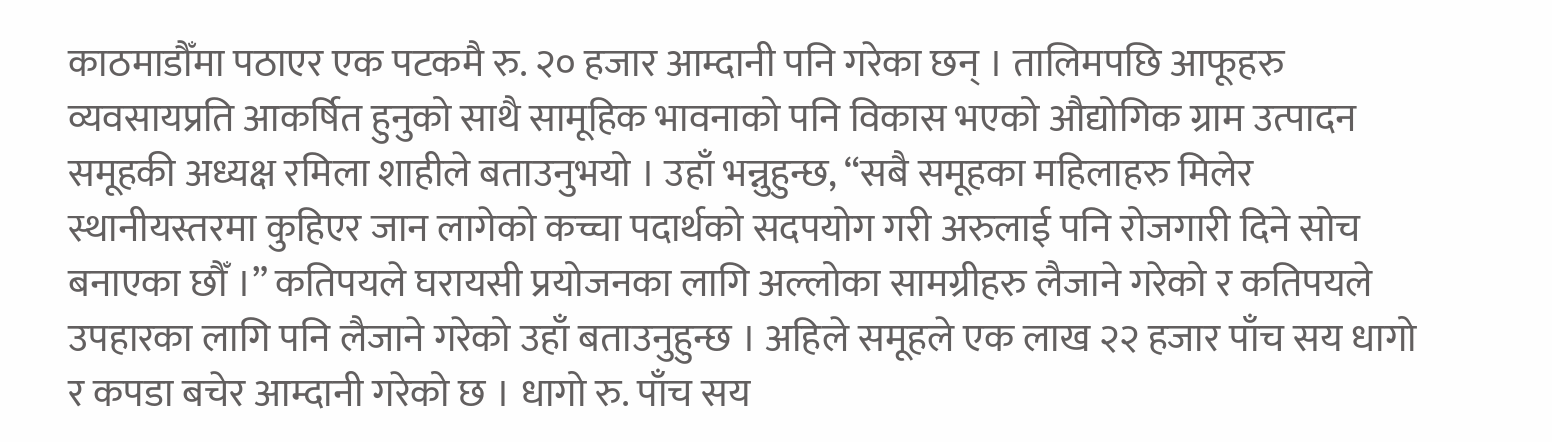काठमाडौँमा पठाएर एक पटकमै रु. २० हजार आम्दानी पनि गरेका छन् । तालिमपछि आफूहरु व्यवसायप्रति आकर्षित हुनुको साथै सामूहिक भावनाको पनि विकास भएको औद्योगिक ग्राम उत्पादन समूहकी अध्यक्ष रमिला शाहीले बताउनुभयो । उहाँ भन्नुहुन्छ, “सबै समूहका महिलाहरु मिलेर स्थानीयस्तरमा कुहिएर जान लागेको कच्चा पदार्थको सदपयोग गरी अरुलाई पनि रोजगारी दिने सोच बनाएका छौँ ।” कतिपयले घरायसी प्रयोजनका लागि अल्लोका सामग्रीहरु लैजाने गरेको र कतिपयले उपहारका लागि पनि लैजाने गरेको उहाँ बताउनुहुन्छ । अहिले समूहले एक लाख २२ हजार पाँच सय धागो र कपडा बचेर आम्दानी गरेको छ । धागो रु. पाँच सय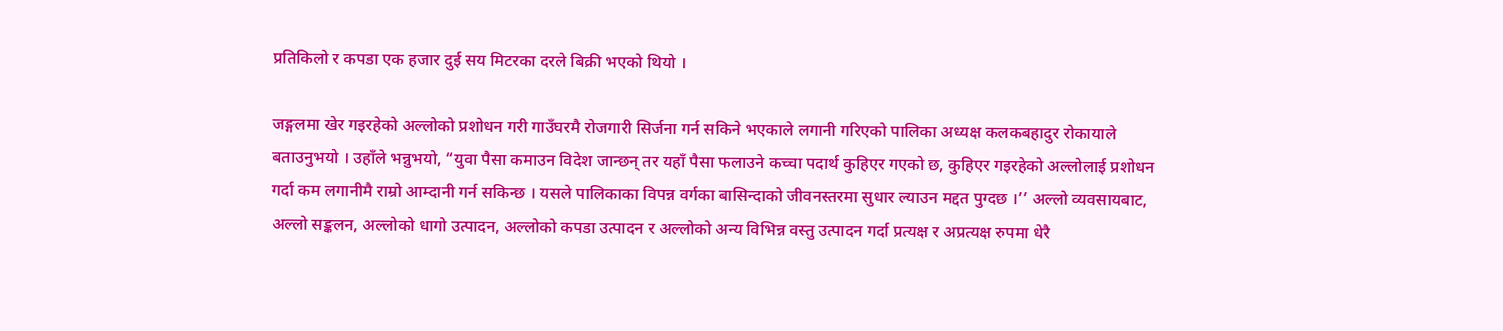प्रतिकिलो र कपडा एक हजार दुई सय मिटरका दरले बिक्री भएको थियो ।

जङ्गलमा खेर गइरहेको अल्लोको प्रशोधन गरी गाउँघरमै रोजगारी सिर्जना गर्न सकिने भएकाले लगानी गरिएको पालिका अध्यक्ष कलकबहादुर रोकायाले बताउनुभयो । उहाँले भन्नुभयो, “युवा पैसा कमाउन विदेश जान्छन् तर यहाँ पैसा फलाउने कच्चा पदार्थ कुहिएर गएको छ, कुहिएर गइरहेको अल्लोलाई प्रशोधन गर्दा कम लगानीमै राम्रो आम्दानी गर्न सकिन्छ । यसले पालिकाका विपन्न वर्गका बासिन्दाको जीवनस्तरमा सुधार ल्याउन मद्दत पुग्दछ ।’’ अल्लो व्यवसायबाट, अल्लो सङ्कलन, अल्लोको धागो उत्पादन, अल्लोको कपडा उत्पादन र अल्लोको अन्य विभिन्न वस्तु उत्पादन गर्दा प्रत्यक्ष र अप्रत्यक्ष रुपमा धेरै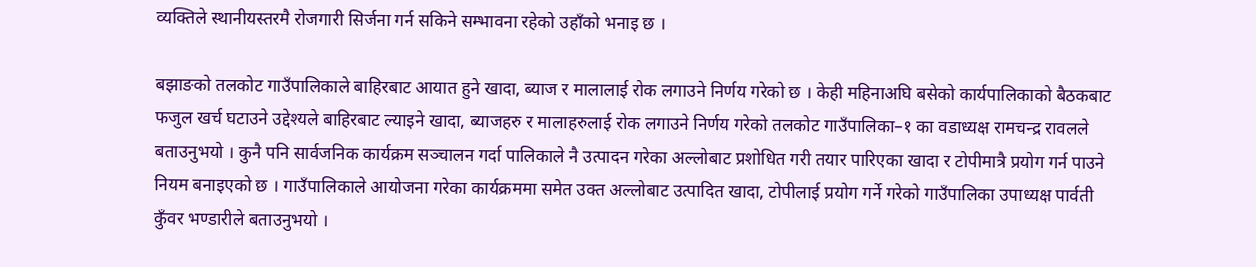व्यक्तिले स्थानीयस्तरमै रोजगारी सिर्जना गर्न सकिने सम्भावना रहेको उहाँको भनाइ छ ।

बझाङको तलकोट गाउँपालिकाले बाहिरबाट आयात हुने खादा, ब्याज र मालालाई रोक लगाउने निर्णय गरेको छ । केही महिनाअघि बसेको कार्यपालिकाको बैठकबाट फजुल खर्च घटाउने उद्देश्यले बाहिरबाट ल्याइने खादा, ब्याजहरु र मालाहरुलाई रोक लगाउने निर्णय गरेको तलकोट गाउँपालिका–१ का वडाध्यक्ष रामचन्द्र रावलले बताउनुभयो । कुनै पनि सार्वजनिक कार्यक्रम सञ्चालन गर्दा पालिकाले नै उत्पादन गरेका अल्लोबाट प्रशोधित गरी तयार पारिएका खादा र टोपीमात्रै प्रयोग गर्न पाउने नियम बनाइएको छ । गाउँपालिकाले आयोजना गरेका कार्यक्रममा समेत उक्त अल्लोबाट उत्पादित खादा, टोपीलाई प्रयोग गर्ने गरेको गाउँपालिका उपाध्यक्ष पार्वती कुँवर भण्डारीले बताउनुभयो ।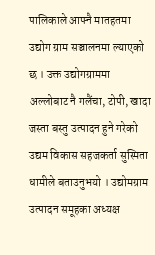पालिकाले आफ्नै मातहतमा उद्योग ग्राम सञ्चालनमा ल्याएको छ । उक्त उद्योगग्राममा अल्लोबाट नै गलैंचा, टोपी, खादा जस्ता बस्तु उत्पादन हुने गरेको उद्यम विकास सहजकर्ता सुस्मिता धामीले बताउनुभयो । उद्योमग्राम उत्पादन समूहका अध्यक्ष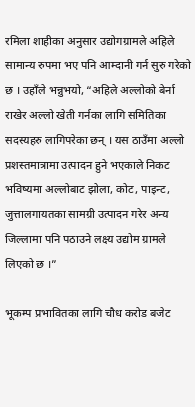रमिला शाहीका अनुसार उद्योगग्रामले अहिले सामान्य रुपमा भए पनि आम्दानी गर्न सुरु गरेको छ । उहाँले भन्नुभयो, “अहिले अल्लोको बेर्ना राखेर अल्लो खेती गर्नका लागि समितिका सदस्यहरु लागिपरेका छन् । यस ठाउँमा अल्लो प्रशस्तमात्रामा उत्पादन हुने भएकाले निकट भविष्यमा अल्लोबाट झोला, कोट, पाइन्ट, जुत्तालगायतका सामग्री उत्पादन गरेर अन्य जिल्लामा पनि पठाउने लक्ष्य उद्योम ग्रामले लिएको छ ।”

भूकम्प प्रभावितका लागि चौध करोड बजेट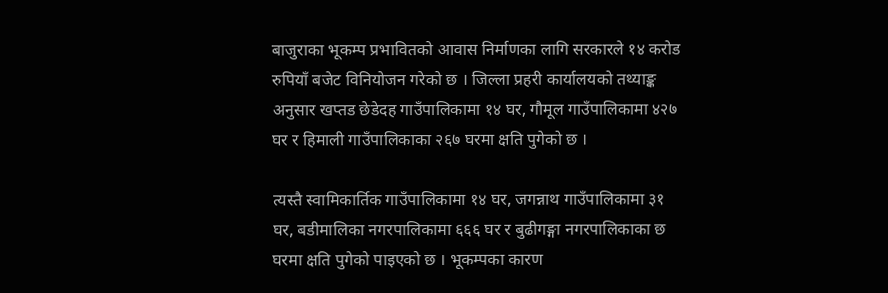बाजुराका भूकम्प प्रभावितको आवास निर्माणका लागि सरकारले १४ करोड रुपियाँ बजेट विनियोजन गरेको छ । जिल्ला प्रहरी कार्यालयको तथ्याङ्क अनुसार खप्तड छेडेदह गाउँपालिकामा १४ घर, गौमूल गाउँपालिकामा ४२७ घर र हिमाली गाउँपालिकाका २६७ घरमा क्षति पुगेको छ ।

त्यस्तै स्वामिकार्तिक गाउँपालिकामा १४ घर, जगन्नाथ गाउँपालिकामा ३१ घर, बडीमालिका नगरपालिकामा ६६६ घर र बुढीगङ्गा नगरपालिकाका छ घरमा क्षति पुगेको पाइएको छ । भूकम्पका कारण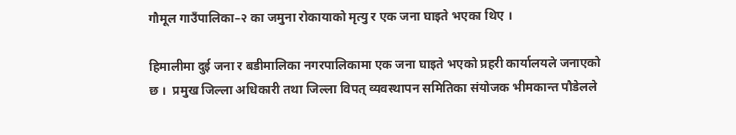गौमूल गाउँपालिका–२ का जमुना रोकायाको मृत्यु र एक जना घाइते भएका थिए ।

हिमालीमा दुई जना र बडीमालिका नगरपालिकामा एक जना घाइते भएको प्रहरी कार्यालयले जनाएको छ ।  प्रमुख जिल्ला अधिकारी तथा जिल्ला विपत् व्यवस्थापन समितिका संयोजक भीमकान्त पौडेलले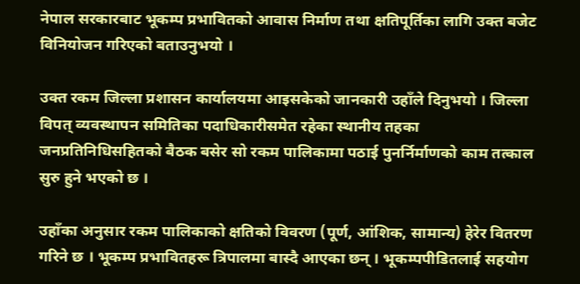नेपाल सरकारबाट भूकम्प प्रभावितको आवास निर्माण तथा क्षतिपूर्तिका लागि उक्त बजेट विनियोजन गरिएको बताउनुभयो ।

उक्त रकम जिल्ला प्रशासन कार्यालयमा आइसकेको जानकारी उहाँले दिनुभयो । जिल्ला विपत् व्यवस्थापन समितिका पदाधिकारीसमेत रहेका स्थानीय तहका जनप्रतिनिधिसहितको बैठक बसेर सो रकम पालिकामा पठाई पुनर्निर्माणको काम तत्काल सुरु हुने भएको छ ।

उहाँका अनुसार रकम पालिकाको क्षतिको विवरण (पूर्ण, आंशिक, सामान्य) हेरेर वितरण गरिने छ । भूकम्प प्रभावितहरू त्रिपालमा बास्दै आएका छन् । भूकम्पपीडितलाई सहयोग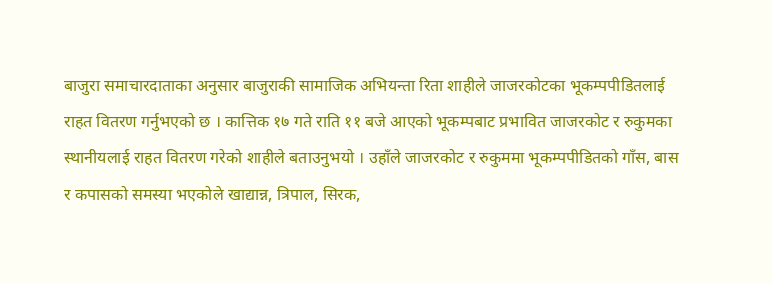बाजुरा समाचारदाताका अनुसार बाजुराकी सामाजिक अभियन्ता रिता शाहीले जाजरकोटका भूकम्पपीडितलाई राहत वितरण गर्नुभएको छ । कात्तिक १७ गते राति ११ बजे आएको भूकम्पबाट प्रभावित जाजरकोट र रुकुमका स्थानीयलाई राहत वितरण गरेको शाहीले बताउनुभयो । उहाँले जाजरकोट र रुकुममा भूकम्पपीडितको गाँस, बास र कपासको समस्या भएकोले खाद्यान्न, त्रिपाल, सिरक,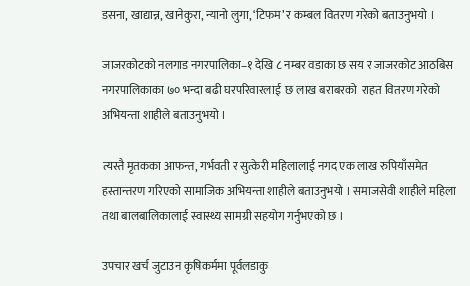डसना, खाद्यान्न, खानेकुरा, न्यानो लुगा, ‘टिफम’ र कम्बल वितरण गरेको बताउनुभयो ।

जाजरकोटको नलगाड नगरपालिका–१ देखि ८ नम्बर वडाका छ सय र जाजरकोट आठबिस नगरपालिकाका ७० भन्दा बढी घरपरिवारलाई  छ लाख बराबरको  राहत वितरण गरेको अभियन्ता शाहीले बताउनुभयो ।

त्यस्तै मृतकका आफन्त, गर्भवती र सुत्केरी महिलालाई नगद एक लाख रुपियाँसमेत हस्तान्तरण गरिएको सामाजिक अभियन्ता शाहीले बताउनुभयो । समाजसेवी शाहीले महिला तथा बालबालिकालाई स्वास्थ्य सामग्री सहयोग गर्नुभएको छ ।

उपचार खर्च जुटाउन कृषिकर्ममा पूर्वलडाकु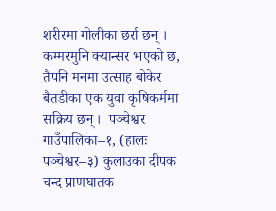शरीरमा गोलीका छर्रा छन् । कम्मरमुनि क्यान्सर भएको छ, तैपनि मनमा उत्साह बोकेर बैतडीका एक युवा कृषिकर्ममा सक्रिय छन् ।  पञ्चेश्वर गाउँपालिका–१, (हालः पञ्चेश्वर–३) कुलाउका दीपक चन्द प्राणघातक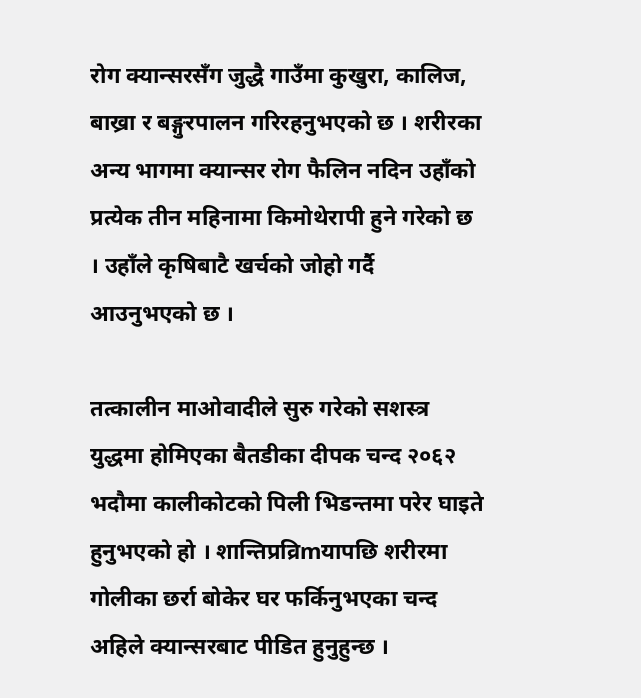रोग क्यान्सरसँग जुद्धै गाउँमा कुखुरा, कालिज, बाख्रा र बङ्गुरपालन गरिरहनुभएको छ । शरीरका अन्य भागमा क्यान्सर रोग फैलिन नदिन उहाँको प्रत्येक तीन महिनामा किमोथेरापी हुने गरेको छ । उहाँले कृषिबाटै खर्चको जोहो गर्दै आउनुभएको छ ।

तत्कालीन माओवादीले सुरु गरेको सशस्त्र युद्धमा होमिएका बैतडीका दीपक चन्द २०६२ भदौमा कालीकोटको पिली भिडन्तमा परेर घाइते हुनुभएको हो । शान्तिप्रव्रिmयापछि शरीरमा गोलीका छर्रा बोकेर घर फर्किनुभएका चन्द अहिले क्यान्सरबाट पीडित हुनुहुन्छ ।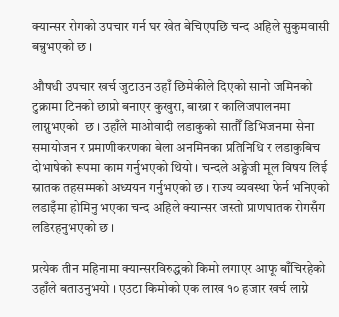क्यान्सर रोगको उपचार गर्न घर खेत बेचिएपछि चन्द अहिले सुकुमवासी बन्नुभएको छ ।

औषधी उपचार खर्च जुटाउन उहाँ छिमेकीले दिएको सानो जमिनको टुक्रामा टिनको छाप्रो बनाएर कुखुरा, बाख्रा र कालिजपालनमा लाग्नुभएको  छ । उहाँले माओवादी लडाकुको सातौँ डिभिजनमा सेना समायोजन र प्रमाणीकरणका बेला अनमिनका प्रतिनिधि र लडाकुबिच दोभाषेको रूपमा काम गर्नुभएको थियो । चन्दले अङ्ग्रेजी मूल विषय लिई स्नातक तहसम्मको अध्ययन गर्नुभएको छ । राज्य व्यवस्था फेर्न भनिएको लडाइँमा होमिनु भएका चन्द अहिले क्यान्सर जस्तो प्राणघातक रोगसँग लडिरहनुभएको छ ।

प्रत्येक तीन महिनामा क्यान्सरविरुद्धको किमो लगाएर आफू बाँचिरहेको उहाँले बताउनुभयो । एउटा किमोको एक लाख १० हजार खर्च लाग्ने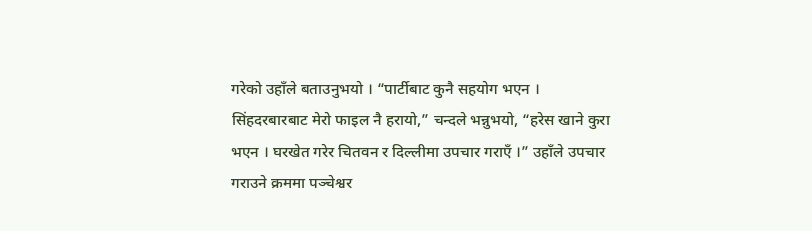गरेको उहाँले बताउनुभयो । “पार्टीबाट कुनै सहयोग भएन । सिंहदरबारबाट मेरो फाइल नै हरायो,” चन्दले भन्नुभयो, “हरेस खाने कुरा भएन । घरखेत गरेर चितवन र दिल्लीमा उपचार गराएँ ।” उहाँले उपचार गराउने क्रममा पञ्चेश्वर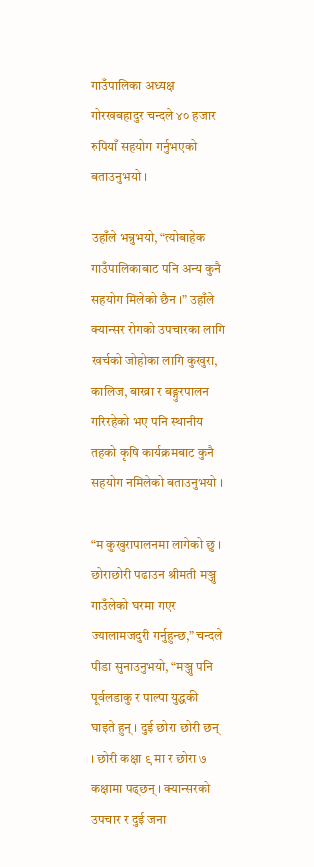गाउँपालिका अध्यक्ष गोरखबहादुर चन्दले ४० हजार रुपियाँ सहयोग गर्नुभएको बताउनुभयो ।

उहाँले भन्नुभयो, “त्योबाहेक गाउँपालिकाबाट पनि अन्य कुनै सहयोग मिलेको छैन ।” उहाँले क्यान्सर रोगको उपचारका लागि खर्चको जोहोका लागि कुखुरा, कालिज, बाख्रा र बङ्गुरपालन गरिरहेको भए पनि स्थानीय तहको कृषि कार्यक्रमबाट कुनै सहयोग नमिलेको बताउनुभयो ।

“म कुखुरापालनमा लागेको छु । छोराछोरी पढाउन श्रीमती मञ्जु गाउँलेको घरमा गएर ज्यालामजदुरी गर्नुहुन्छ,” चन्दले पीडा सुनाउनुभयो, “मञ्जु पनि पूर्वलडाकु र पाल्पा युद्धकी घाइते हुन् । दुई छोरा छोरी छन् । छोरी कक्षा ९ मा र छोरा ७ कक्षामा पढ्छन् । क्यान्सरको उपचार र दुई जना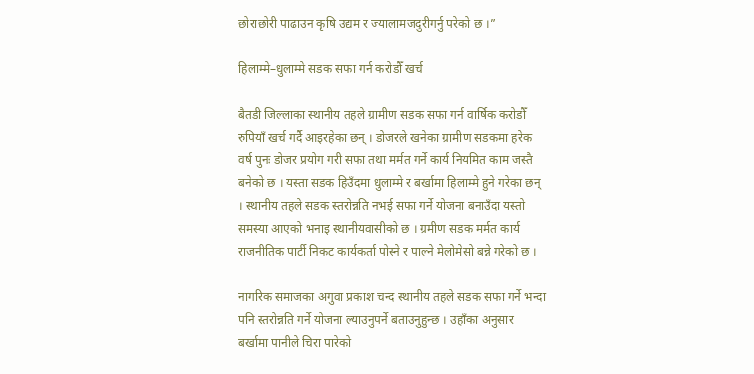छोराछोरी पाढाउन कृषि उद्यम र ज्यालामजदुरीगर्नु परेको छ ।”

हिलाम्मे–धुलाम्मे सडक सफा गर्न करोडौँ खर्च

बैतडी जिल्लाका स्थानीय तहले ग्रामीण सडक सफा गर्न वार्षिक करोडौँ रुपियाँ खर्च गर्दै आइरहेका छन् । डोजरले खनेका ग्रामीण सडकमा हरेक वर्ष पुनः डोजर प्रयोग गरी सफा तथा मर्मत गर्ने कार्य नियमित काम जस्तै बनेको छ । यस्ता सडक हिउँदमा धुलाम्मे र बर्खामा हिलाम्मे हुने गरेका छन् । स्थानीय तहले सडक स्तरोन्नति नभई सफा गर्ने योजना बनाउँदा यस्तो समस्या आएको भनाइ स्थानीयवासीको छ । ग्रमीण सडक मर्मत कार्य राजनीतिक पार्टी निकट कार्यकर्ता पोस्ने र पाल्ने मेलोमेसो बन्ने गरेको छ ।

नागरिक समाजका अगुवा प्रकाश चन्द स्थानीय तहले सडक सफा गर्ने भन्दा पनि स्तरोन्नति गर्ने योजना ल्याउनुपर्ने बताउनुहुन्छ । उहाँका अनुसार बर्खामा पानीले चिरा पारेको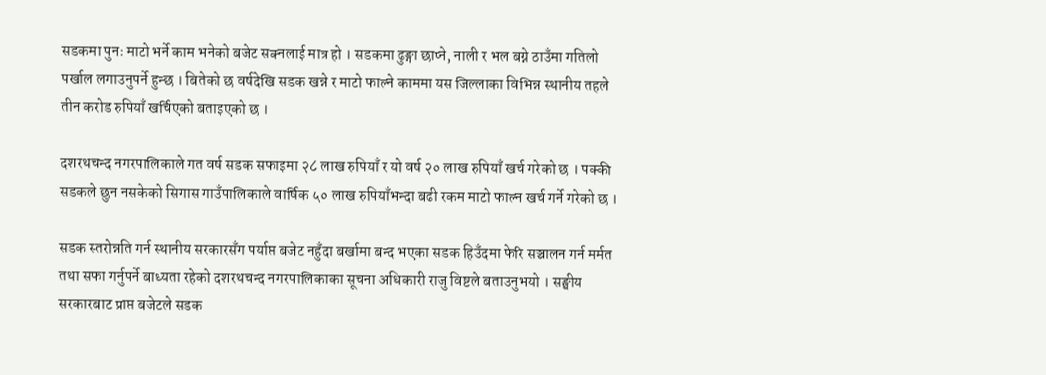सडकमा पुनः माटो भर्ने काम भनेको बजेट सक्नलाई मात्र हो । सडकमा ढुङ्गा छाप्ने, नाली र भल बग्ने ठाउँमा गतिलो पर्खाल लगाउनुपर्ने हुन्छ । बितेको छ वर्षदेखि सडक खन्ने र माटो फाल्ने काममा यस जिल्लाका विभिन्न स्थानीय तहले तीन करोड रुपियाँ खर्चिएको बताइएको छ ।

दशरथचन्द नगरपालिकाले गत वर्ष सडक सफाइमा २८ लाख रुपियाँ र यो वर्ष २० लाख रुपियाँ खर्च गरेको छ । पक्की सडकले छुन नसकेको सिगास गाउँपालिकाले वार्षिक ५० लाख रुपियाँभन्दा बढी रकम माटो फाल्न खर्च गर्ने गरेको छ ।

सडक स्तरोन्नति गर्न स्थानीय सरकारसँग पर्याप्त बजेट नहुँदा बर्खामा बन्द भएका सडक हिउँदमा फेरि सञ्चालन गर्न मर्मत तथा सफा गर्नुपर्ने बाध्यता रहेको दशरथचन्द नगरपालिकाका सूचना अधिकारी राजु विष्टले बताउनुभयो । सङ्घीय सरकारबाट प्राप्त बजेटले सडक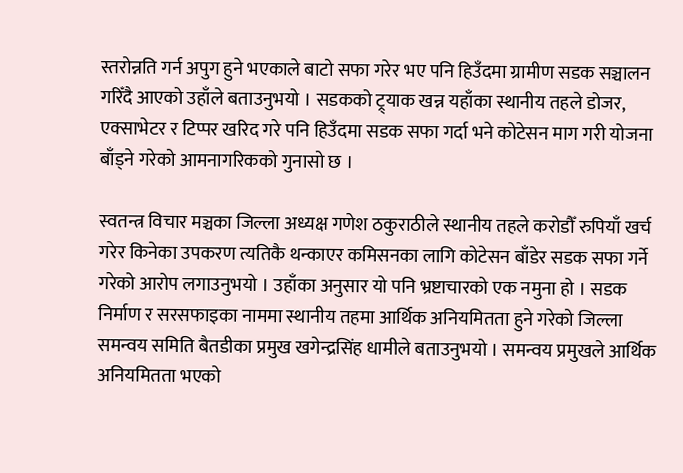स्तरोन्नति गर्न अपुग हुने भएकाले बाटो सफा गरेर भए पनि हिउँदमा ग्रामीण सडक सञ्चालन गरिँदै आएको उहाँले बताउनुभयो । सडकको ट्र्याक खन्न यहाँका स्थानीय तहले डोजर, एक्साभेटर र टिप्पर खरिद गरे पनि हिउँदमा सडक सफा गर्दा भने कोटेसन माग गरी योजना बाँड्ने गरेको आमनागरिकको गुनासो छ ।

स्वतन्त्र विचार मञ्चका जिल्ला अध्यक्ष गणेश ठकुराठीले स्थानीय तहले करोडौँ रुपियाँ खर्च गरेर किनेका उपकरण त्यतिकै थन्काएर कमिसनका लागि कोटेसन बाँडेर सडक सफा गर्ने गरेको आरोप लगाउनुभयो । उहाँका अनुसार यो पनि भ्रष्टाचारको एक नमुना हो । सडक निर्माण र सरसफाइका नाममा स्थानीय तहमा आर्थिक अनियमितता हुने गरेको जिल्ला समन्वय समिति बैतडीका प्रमुख खगेन्द्रसिंह धामीले बताउनुभयो । समन्वय प्रमुखले आर्थिक अनियमितता भएको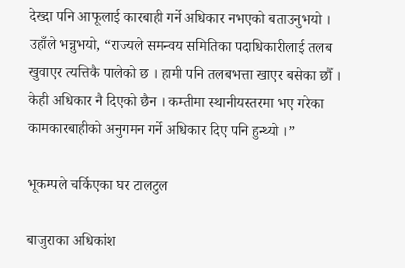देख्दा पनि आफूलाई कारबाही गर्ने अधिकार नभएको बताउनुभयो ।  उहाँले भन्नुभयो, “राज्यले समन्वय समितिका पदाधिकारीलाई तलब खुवाएर त्यत्तिकै पालेको छ । हामी पनि तलबभत्ता खाएर बसेका छौँ । केही अधिकार नै दिएको छैन । कम्तीमा स्थानीयस्तरमा भए गरेका कामकारबाहीको अनुगमन गर्ने अधिकार दिए पनि हुन्थ्यो ।”

भूकम्पले चर्किएका घर टालटुल

बाजुराका अधिकांश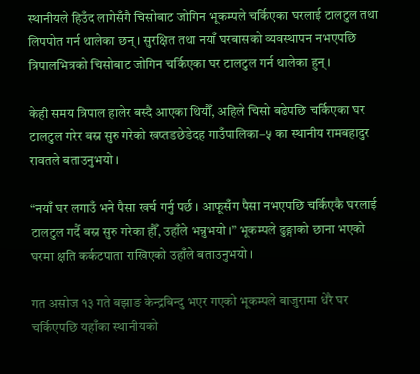स्थानीयले हिउँद लागेसँगै चिसोबाट जोगिन भूकम्पले चर्किएका घरलाई टालटुल तथा लिपपोत गर्न थालेका छन् । सुरक्षित तथा नयाँ घरबासको व्यवस्थापन नभएपछि त्रिपालभित्रको चिसोबाट जोगिन चर्किएका घर टालटुल गर्न थालेका हुन् ।

केही समय त्रिपाल हालेर बस्दै आएका थियौँ, अहिले चिसो बढेपछि चर्किएका घर टालटुल गरेर बस्न सुरु गरेको खप्तडछेडेदह गाउँपालिका–५ का स्थानीय रामबहादुर रावतले बताउनुभयो ।

“नयाँ घर लगाउँ भने पैसा खर्च गर्नु पर्छ । आफूसँग पैसा नभएपछि चर्किएकै घरलाई टालटुल गर्दै बस्न सुरु गरेका हौँ, उहाँले भन्नुभयो ।” भूकम्पले ढुङ्गाको छाना भएको घरमा क्षति कर्कटपाता राखिएको उहाँले बताउनुभयो ।

गत असोज १३ गते बझाङ केन्द्रबिन्दु भएर गएको भूकम्पले बाजुरामा धेरै घर चर्किएपछि यहाँका स्थानीयको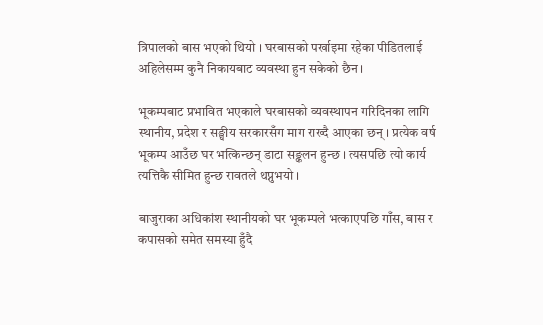त्रिपालको बास भएको थियो । घरबासको पर्खाइमा रहेका पीडितलाई अहिलेसम्म कुनै निकायबाट व्यवस्था हुन सकेको छैन ।

भूकम्पबाट प्रभावित भएकाले घरबासको व्यवस्थापन गरिदिनका लागि स्थानीय, प्रदेश र सङ्घीय सरकारसँग माग राख्दै आएका छन् । प्रत्येक वर्ष भूकम्प आउँछ घर भत्किन्छन् डाटा सङ्कलन हुन्छ । त्यसपछि त्यो कार्य त्यत्तिकै सीमित हुन्छ रावतले थप्नुभयो ।

बाजुराका अधिकांश स्थानीयको घर भूकम्पले भत्काएपछि गाँस, बास र कपासको समेत समस्या हुँदै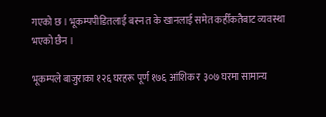गएको छ । भूकम्पपीडितलाई बस्न त के खानलाई समेत कहीँकतैबाट व्यवस्था भएको छैन ।

भूकम्पले बाजुराका १२६ घरहरू पूर्ण १७६ आंशिक र ३०७ घरमा सामान्य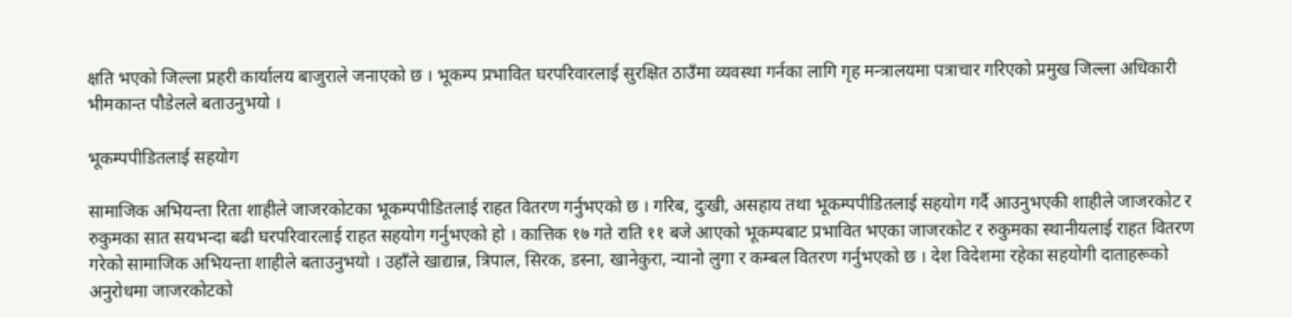क्षति भएको जिल्ला प्रहरी कार्यालय बाजुराले जनाएको छ । भूकम्प प्रभावित घरपरिवारलाई सुरक्षित ठाउँमा व्यवस्था गर्नका लागि गृह मन्त्रालयमा पत्राचार गरिएको प्रमुख जिल्ला अधिकारी भीमकान्त पौडेलले बताउनुभयो ।

भूकम्पपीडितलाई सहयोग

सामाजिक अभियन्ता रिता शाहीले जाजरकोटका भूकम्पपीडितलाई राहत वितरण गर्नुभएको छ । गरिब, दुःखी, असहाय तथा भूकम्पपीडितलाई सहयोग गर्दै आउनुभएकी शाहीले जाजरकोट र रुकुमका सात सयभन्दा बढी घरपरिवारलाई राहत सहयोग गर्नुभएको हो । कात्तिक १७ गते राति ११ बजे आएको भूकम्पबाट प्रभावित भएका जाजरकोट र रुकुमका स्थानीयलाई राहत वितरण गरेको सामाजिक अभियन्ता शाहीले बताउनुभयो । उहाँले खाद्यान्न, त्रिपाल, सिरक, डस्ना, खानेकुरा, न्यानो लुगा र कम्बल वितरण गर्नुभएको छ । देश विदेशमा रहेका सहयोगी दाताहरूको अनुरोधमा जाजरकोटको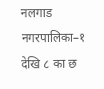नलगाड नगरपालिका–१ देखि ८ का छ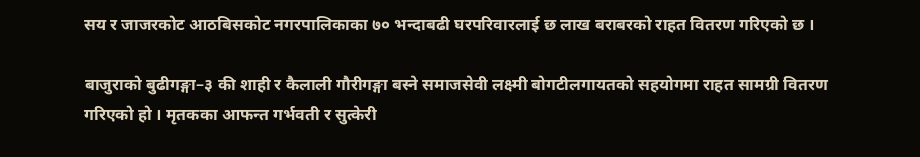सय र जाजरकोट आठबिसकोट नगरपालिकाका ७० भन्दाबढी घरपरिवारलाई छ लाख बराबरको राहत वितरण गरिएको छ ।

बाजुराको बुढीगङ्गा–३ की शाही र कैलाली गौरीगङ्गा बस्ने समाजसेवी लक्ष्मी बोगटीलगायतको सहयोगमा राहत सामग्री वितरण गरिएको हो । मृतकका आफन्त गर्भवती र सुत्केरी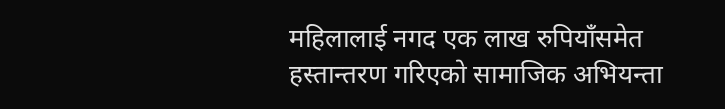महिलालाई नगद एक लाख रुपियाँसमेत हस्तान्तरण गरिएको सामाजिक अभियन्ता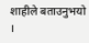शाहीले बताउनुभयो ।